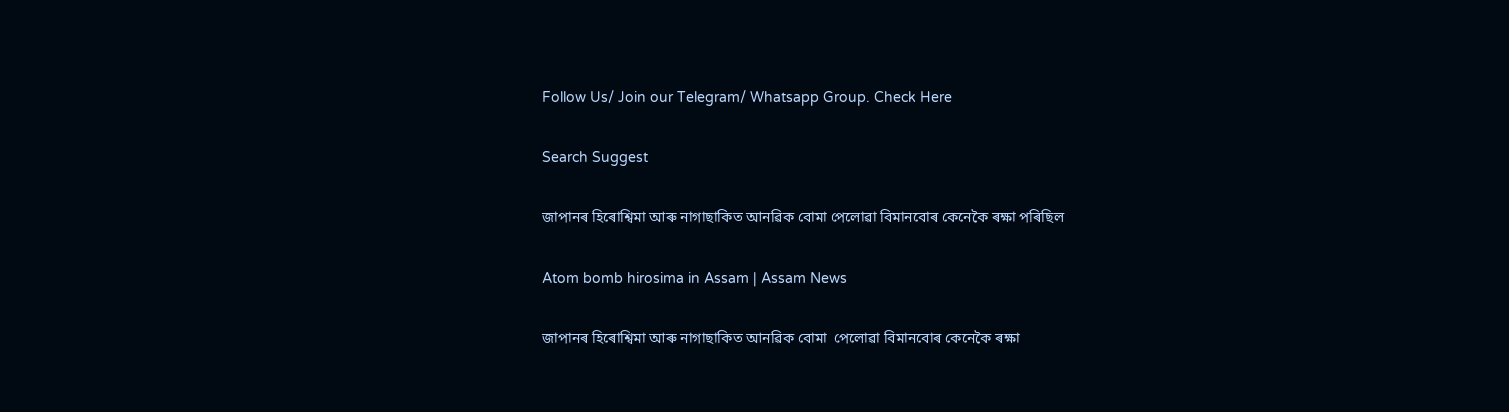Follow Us/ Join our Telegram/ Whatsapp Group. Check Here

Search Suggest

জাপানৰ হিৰোশ্বিমা আৰু নাগাছাকিত আনৱিক বোমা পেলোৱা বিমানবোৰ কেনেকৈ ৰক্ষা পৰিছিল

Atom bomb hirosima in Assam | Assam News

জাপানৰ হিৰোশ্বিমা আৰু নাগাছাকিত আনৱিক বোমা  পেলোৱা বিমানবোৰ কেনেকৈ ৰক্ষা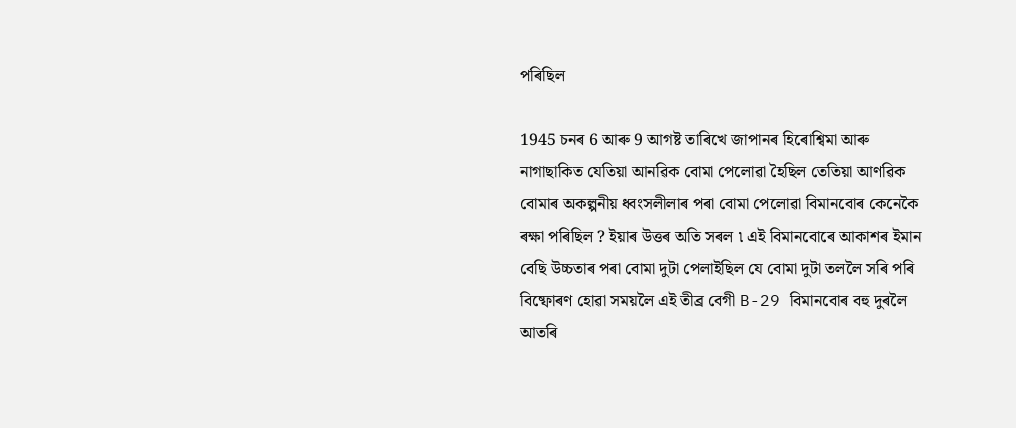পৰিছিল

1945 চনৰ 6 আৰু 9 আগষ্ট তাৰিখে জাপানৰ হিৰোশ্বিমা আৰু নাগাছাকিত যেতিয়া আনৱিক বোমা পেলোৱা হৈছিল তেতিয়া আণৱিক বোমাৰ অকল্পনীয় ধ্বংসলীলাৰ পৰা বোমা পেলোৱা বিমানবোৰ কেনেকৈ ৰক্ষা পৰিছিল ? ইয়াৰ উত্তৰ অতি সৰল ৷ এই বিমানবোৰে আকাশৰ ইমান বেছি উচ্চতাৰ পৰা বোমা দুটা পেলাইছিল যে বোমা দুটা তললৈ সৰি পৰি বিষ্ফোৰণ হোৱা সময়লৈ এই তীব্ৰ বেগী B-29 বিমানবোৰ বহু দুৰলৈ আতৰি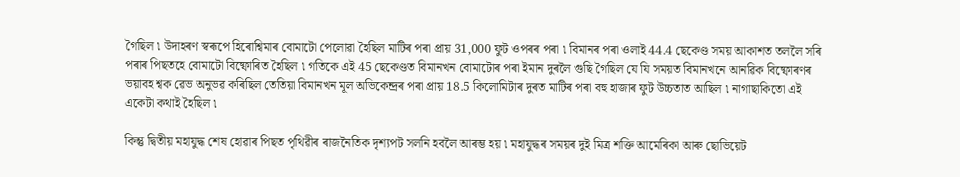গৈছিল ৷ উদাহৰণ স্বৰূপে হিৰোশ্বিমাৰ বোমাটো পেলোৱা হৈছিল মাটিৰ পৰা প্ৰায় 31,000 ফুট ওপৰৰ পৰা ৷ বিমানৰ পৰা ওলাই 44.4 ছেকেণ্ড সময় আকাশত তললৈ সৰি পৰাৰ পিছতহে বোমাটো বিষ্ফোৰিত হৈছিল ৷ গতিকে এই 45 ছেকেণ্ডত বিমানখন বোমাটোৰ পৰা ইমান দুৰলৈ গুছি গৈছিল যে যি সময়ত বিমানখনে আনৱিক বিষ্ফোৰণৰ ভয়াবহ শ্বক ৱেভ অনুভৱ কৰিছিল তেতিয়া বিমানখন মূল অভিকেন্দ্ৰৰ পৰা প্ৰায় 18.5 কিলোমিটাৰ দুৰত মাটিৰ পৰা বহু হাজাৰ ফুট উচ্চতাত আছিল ৷ নাগাছাকিতো এই একেটা কথাই হৈছিল ৷

কিন্তু দ্বিতীয় মহাযুদ্ধ শেষ হোৱাৰ পিছত পৃথিৱীৰ ৰাজনৈতিক দৃশ্যপট সলনি হবলৈ আৰম্ভ হয় ৷ মহাযুদ্ধৰ সময়ৰ দুই মিত্ৰ শক্তি আমেৰিকা আৰু ছোভিয়েট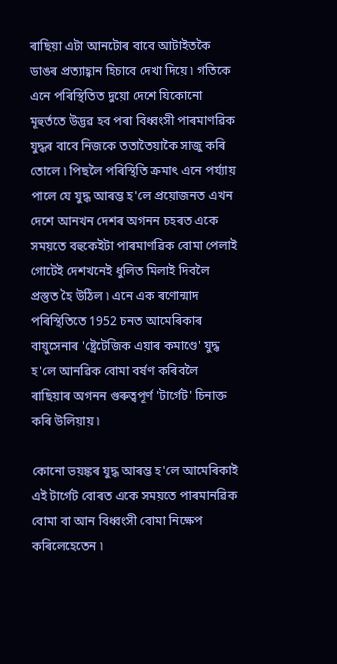ৰাছিয়া এটা আনটোৰ বাবে আটাইতকৈ ডাঙৰ প্ৰত্যাহ্বান হিচাবে দেখা দিয়ে ৷ গতিকে এনে পৰিস্থিতিত দুয়ো দেশে যিকোনো মূহুৰ্ততে উদ্ভৱ হব পৰা বিধ্বংসী পাৰমাণৱিক যুদ্ধৰ বাবে নিজকে ততাতৈয়াকৈ সাজু কৰি তোলে ৷ পিছলৈ পৰিস্থিতি ক্ৰমাৎ এনে পৰ্য্যায় পালে যে যুদ্ধ আৰম্ভ হ'লে প্ৰয়োজনত এখন দেশে আনখন দেশৰ অগনন চহৰত একে সময়তে বহুকেইটা পাৰমাণৱিক বোমা পেলাই গোটেই দেশখনেই ধুলিত মিলাই দিবলৈ প্ৰস্তুত হৈ উঠিল ৷ এনে এক ৰণোন্মাদ পৰিস্থিতিতে 1952 চনত আমেৰিকাৰ বায়ুসেনাৰ 'ষ্ট্ৰেটেজিক এয়াৰ কমাণ্ডে' যুদ্ধ হ'লে আনৱিক বোমা বৰ্ষণ কৰিবলৈ ৰাছিয়াৰ অগনন গুৰুত্বপূৰ্ণ 'টাৰ্গেট' চিনাক্ত কৰি উলিয়ায় ৷

কোনো ভয়ঙ্কৰ যুদ্ধ আৰম্ভ হ'লে আমেৰিকাই এই টাৰ্গেট বোৰত একে সময়তে পাৰমানৱিক বোমা বা আন বিধ্বংসী বোমা নিক্ষেপ কৰিলেহেতেন ৷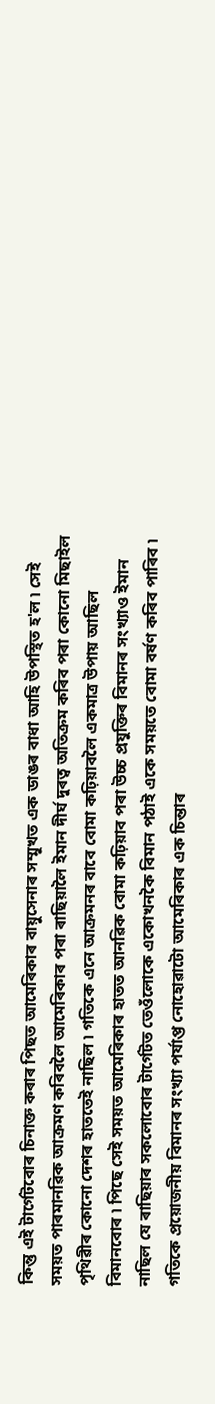কিন্তু এই টাৰ্গেটবোৰ চিনাক্ত কৰাৰ পিছত আমেৰিকাৰ বায়ুসেনাৰ সম্মূখত এক ডাঙৰ বাধা আহি উপস্থিত হ'ল ৷ সেই সময়ত পাৰমানৱিক আক্ৰমণ কৰিবলৈ আমেৰিকাৰ পৰা ৰাছিয়ালৈ ইমান দীৰ্ঘ দুৰত্ব অতিক্ৰম কৰিব পৰা কোনো মিছাইল পৃথিৱীৰ কোনো দেশৰ হাততেই নাছিল ৷ গতিকে এনে আক্ৰমনৰ বাবে বোমা কঢ়িয়াবলৈ একমাত্ৰ উপায় আছিল বিমানবোৰ ৷ পিছে সেই সময়ত আমেৰিকাৰ হাতত আনৱিক বোমা কঢ়িয়াব পৰা উচ্চ প্ৰযুক্তিৰ বিমানৰ সংখ্যাও ইমান নাছিল যে ৰাছিয়াৰ সকলোবোৰ টাৰ্গেটত তেওঁলোকে একোখনকৈ বিমান পঠাই একে সময়তে বোমা বৰ্ষণ কৰিব পাৰিব ৷ গতিকে প্ৰয়োজনীয় বিমানৰ সংখ্যা পৰ্যাপ্ত নোহোৱাটো আমেৰিকাৰ এক চিন্তাৰ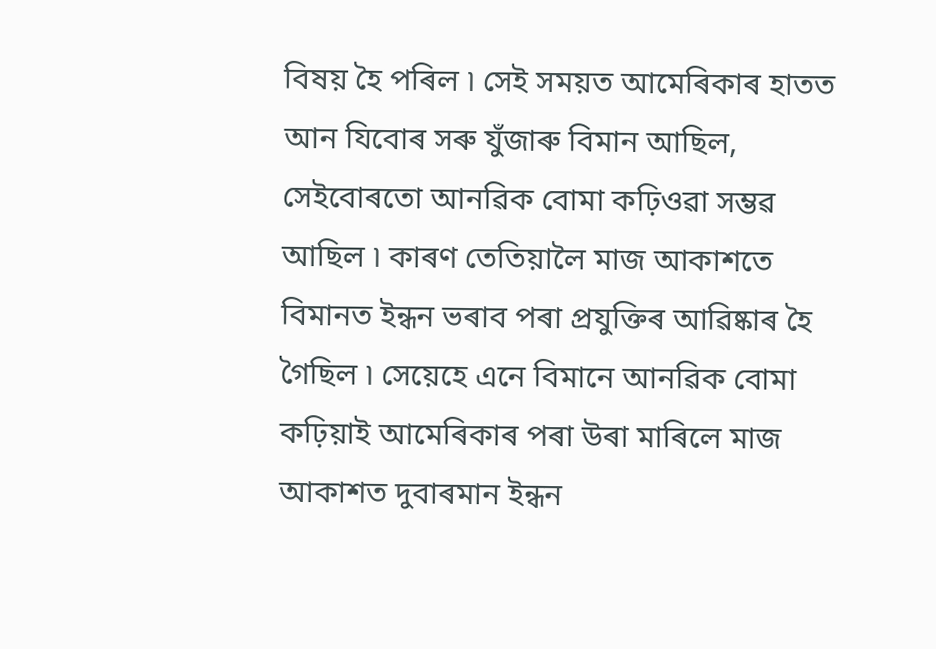বিষয় হৈ পৰিল ৷ সেই সময়ত আমেৰিকাৰ হাতত আন যিবোৰ সৰু যুঁজাৰু বিমান আছিল, সেইবোৰতো আনৱিক বোমা কঢ়িওৱা সম্ভৱ আছিল ৷ কাৰণ তেতিয়ালৈ মাজ আকাশতে বিমানত ইন্ধন ভৰাব পৰা প্ৰযুক্তিৰ আৱিষ্কাৰ হৈ গৈছিল ৷ সেয়েহে এনে বিমানে আনৱিক বোমা কঢ়িয়াই আমেৰিকাৰ পৰা উৰা মাৰিলে মাজ আকাশত দুবাৰমান ইন্ধন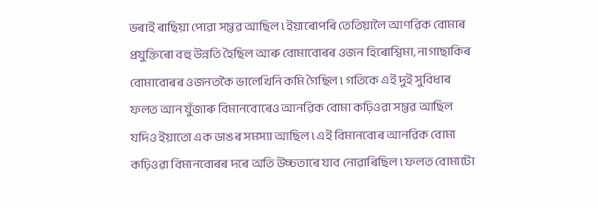ভৰাই ৰাছিয়া পোৱা সম্ভৱ আছিল ৷ ইয়াৰোপৰি তেতিয়ালৈ আণৱিক বোমাৰ প্ৰযুক্তিৰো বহু উন্নতি হৈছিল আৰু বোমাবোৰৰ ওজন হিৰোশ্বিমা, নাগাছাকিৰ বোমাবোৰৰ ওজনতকৈ ভালেখিনি কমি গৈছিল ৷ গতিকে এই দুই সুবিধাৰ ফলত আন যুঁজাৰু বিমানবোৰেও আনৱিক বোমা কঢ়িওৱা সম্ভৱ আছিল যদিও ইয়াতো এক ডাঙৰ সমস্যা আছিল ৷ এই বিমানবোৰ আনৱিক বোমা কঢ়িওৱা বিমানবোৰৰ দৰে অতি উচ্চতাৰে যাব নোৱাৰিছিল ৷ ফলত বোমাটো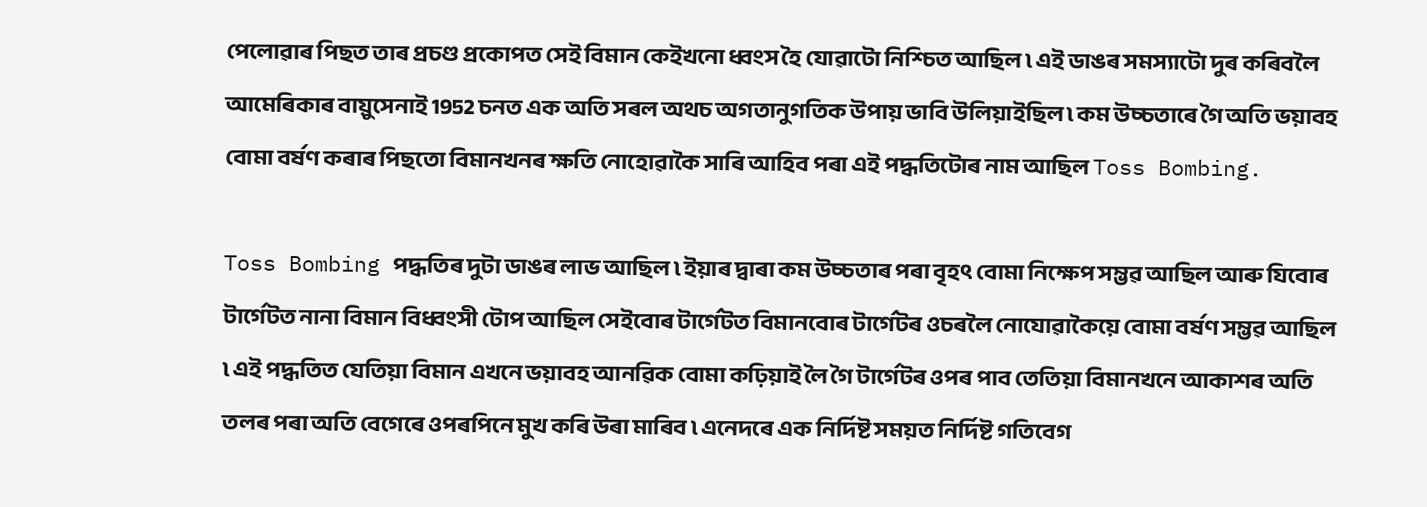পেলোৱাৰ পিছত তাৰ প্ৰচণ্ড প্ৰকোপত সেই বিমান কেইখনো ধ্বংস হৈ যোৱাটো নিশ্চিত আছিল ৷ এই ডাঙৰ সমস্যাটো দুৰ কৰিবলৈ আমেৰিকাৰ বায়ুসেনাই 1952 চনত এক অতি সৰল অথচ অগতানুগতিক উপায় ভাবি উলিয়াইছিল ৷ কম উচ্চতাৰে গৈ অতি ভয়াবহ বোমা বৰ্ষণ কৰাৰ পিছতো বিমানখনৰ ক্ষতি নোহোৱাকৈ সাৰি আহিব পৰা এই পদ্ধতিটোৰ নাম আছিল Toss Bombing.

Toss Bombing পদ্ধতিৰ দুটা ডাঙৰ লাভ আছিল ৷ ইয়াৰ দ্বাৰা কম উচ্চতাৰ পৰা বৃহৎ বোমা নিক্ষেপ সম্ভৱ আছিল আৰু যিবোৰ টাৰ্গেটত নানা বিমান বিধ্বংসী টোপ আছিল সেইবোৰ টাৰ্গেটত বিমানবোৰ টাৰ্গেটৰ ওচৰলৈ নোযোৱাকৈয়ে বোমা বৰ্ষণ সম্ভৱ আছিল ৷ এই পদ্ধতিত যেতিয়া বিমান এখনে ভয়াবহ আনৱিক বোমা কঢ়িয়াই লৈ গৈ টাৰ্গেটৰ ওপৰ পাব তেতিয়া বিমানখনে আকাশৰ অতি তলৰ পৰা অতি বেগেৰে ওপৰপিনে মুখ কৰি উৰা মাৰিব ৷ এনেদৰে এক নিৰ্দিষ্ট সময়ত নিৰ্দিষ্ট গতিবেগ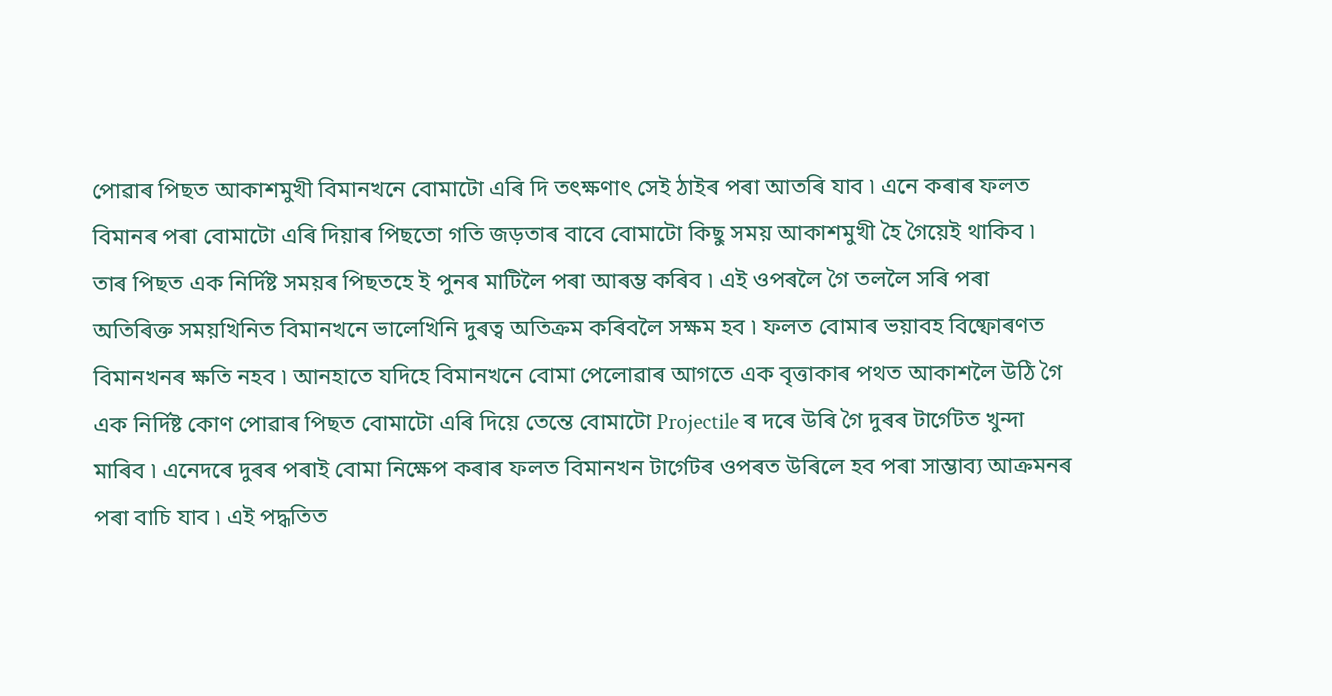পোৱাৰ পিছত আকাশমুখী বিমানখনে বোমাটো এৰি দি তৎক্ষণাৎ সেই ঠাইৰ পৰা আতৰি যাব ৷ এনে কৰাৰ ফলত বিমানৰ পৰা বোমাটো এৰি দিয়াৰ পিছতো গতি জড়তাৰ বাবে বোমাটো কিছু সময় আকাশমুখী হৈ গৈয়েই থাকিব ৷ তাৰ পিছত এক নিৰ্দিষ্ট সময়ৰ পিছতহে ই পুনৰ মাটিলৈ পৰা আৰম্ভ কৰিব ৷ এই ওপৰলৈ গৈ তললৈ সৰি পৰা অতিৰিক্ত সময়খিনিত বিমানখনে ভালেখিনি দুৰত্ব অতিক্ৰম কৰিবলৈ সক্ষম হব ৷ ফলত বোমাৰ ভয়াবহ বিষ্ফোৰণত বিমানখনৰ ক্ষতি নহব ৷ আনহাতে যদিহে বিমানখনে বোমা পেলোৱাৰ আগতে এক বৃত্তাকাৰ পথত আকাশলৈ উঠি গৈ এক নিৰ্দিষ্ট কোণ পোৱাৰ পিছত বোমাটো এৰি দিয়ে তেন্তে বোমাটো Projectile ৰ দৰে উৰি গৈ দুৰৰ টাৰ্গেটত খুন্দা মাৰিব ৷ এনেদৰে দুৰৰ পৰাই বোমা নিক্ষেপ কৰাৰ ফলত বিমানখন টাৰ্গেটৰ ওপৰত উৰিলে হব পৰা সাম্ভাব্য আক্ৰমনৰ পৰা বাচি যাব ৷ এই পদ্ধতিত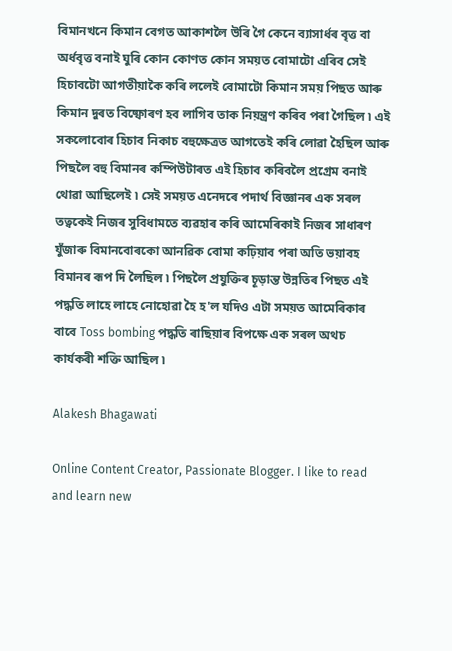বিমানখনে কিমান বেগত আকাশলৈ উৰি গৈ কেনে ব্যাসাৰ্ধৰ বৃত্ত বা অৰ্ধবৃত্ত বনাই ঘুৰি কোন কোণত কোন সময়ত বোমাটো এৰিব সেই হিচাবটো আগতীয়াকৈ কৰি ললেই বোমাটো কিমান সময় পিছত আৰু কিমান দুৰত বিষ্ফোৰণ হব লাগিব তাক নিয়ন্ত্ৰণ কৰিব পৰা গৈছিল ৷ এই সকলোবোৰ হিচাব নিকাচ বহুক্ষেত্ৰত আগতেই কৰি লোৱা হৈছিল আৰু পিছলৈ বহু বিমানৰ কম্পিউটাৰত এই হিচাব কৰিবলৈ প্ৰগ্ৰেম বনাই থোৱা আছিলেই ৷ সেই সময়ত এনেদৰে পদাৰ্থ বিজ্ঞানৰ এক সৰল তত্বকেই নিজৰ সুবিধামতে ব্যৱহাৰ কৰি আমেৰিকাই নিজৰ সাধাৰণ যুঁজাৰু বিমানবোৰকো আনৱিক বোমা কঢ়িয়াব পৰা অতি ভয়াবহ বিমানৰ ৰূপ দি লৈছিল ৷ পিছলৈ প্ৰযুক্তিৰ চূড়ান্ত উন্নতিৰ পিছত এই পদ্ধতি লাহে লাহে নোহোৱা হৈ হ'ল যদিও এটা সময়ত আমেৰিকাৰ বাবে Toss bombing পদ্ধতি ৰাছিয়াৰ বিপক্ষে এক সৰল অথচ কাৰ্যকৰী শক্তি আছিল ৷

Alakesh Bhagawati

Online Content Creator, Passionate Blogger. I like to read and learn new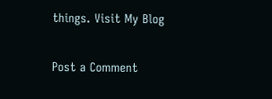things. Visit My Blog

Post a Comment